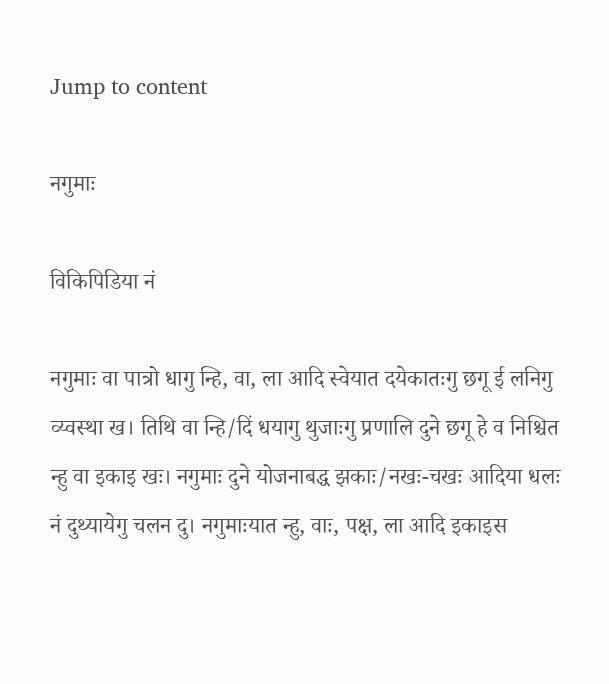Jump to content

नगुमाः

विकिपिडिया नं

नगुमाः वा पात्रो धागु न्हि, वा, ला आदि स्वेयात दयेकातःगु छगू ई लनिगु व्य्वस्था ख। तिथि वा न्हि/दिं धयागु थुजाःगु प्रणालि दुने छगू हे व निश्चित न्हु वा इकाइ खः। नगुमाः दुने योजनाबद्ध झकाः/नखः-चखः आदिया धलः नं दुथ्यायेगु चलन दु। नगुमाःयात न्हु, वाः, पक्ष, ला आदि इकाइस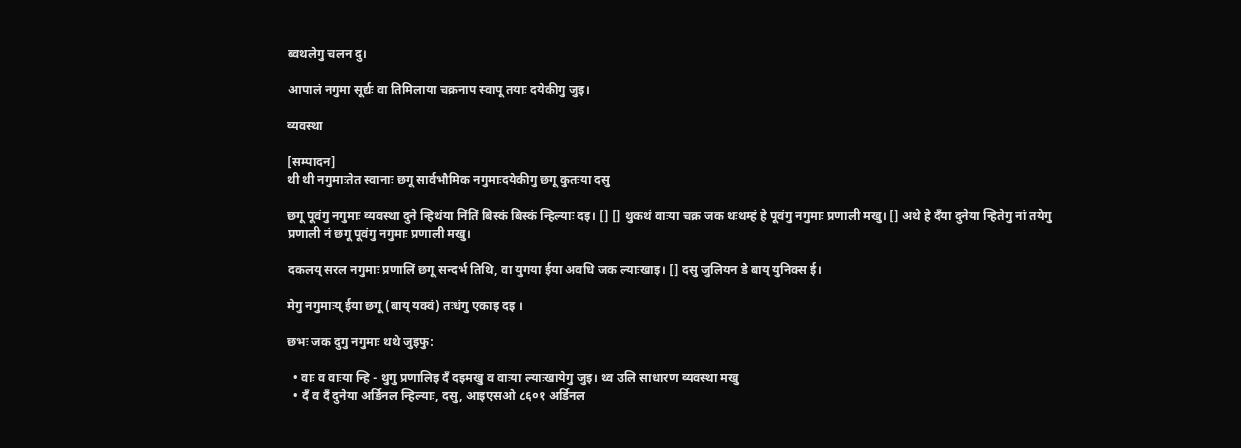ब्वथलेगु चलन दु।

आपालं नगुमा सूर्द्यः वा तिमिलाया चक्रनाप स्वापू तयाः दयेकीगु जुइ।

व्यवस्था

[सम्पादन]
थी थी नगुमाःतेत स्वानाः छगू सार्वभौमिक नगुमाःदयेकीगु छगू कुतःया दसु

छगू पूवंगु नगुमाः व्यवस्था दुने न्हिथंया निंतिं बिस्कं बिस्कं न्हिल्याः दइ। [] [] थुकथं वाःया चक्र जक थःथम्हं हे पूवंगु नगुमाः प्रणाली मखु। [] अथे हे दँया दुनेया न्हितेगु नां तयेगु प्रणाली नं छगू पूवंगु नगुमाः प्रणाली मखु।

दकलय् सरल नगुमाः प्रणालिं छगू सन्दर्भ तिथि, वा युगया ईया अवधि जक ल्याःखाइ। [] दसु जुलियन डे बाय् युनिक्स ई।

मेगु नगुमाःय् ईया छगू (बाय् यक्वं) तःधंगु एकाइ दइ ।

छभः जक दुगु नगुमाः थथे जुइफु:

  • वाः व वाःया न्हि - थुगु प्रणालिइ दँ दइमखु व वाःया ल्याःखायेगु जुइ। थ्व उलि साधारण व्यवस्था मखु
  • दँ व दँ दुनेया अर्डिनल न्हिल्याः, दसु, आइएसओ ८६०१ अर्डिनल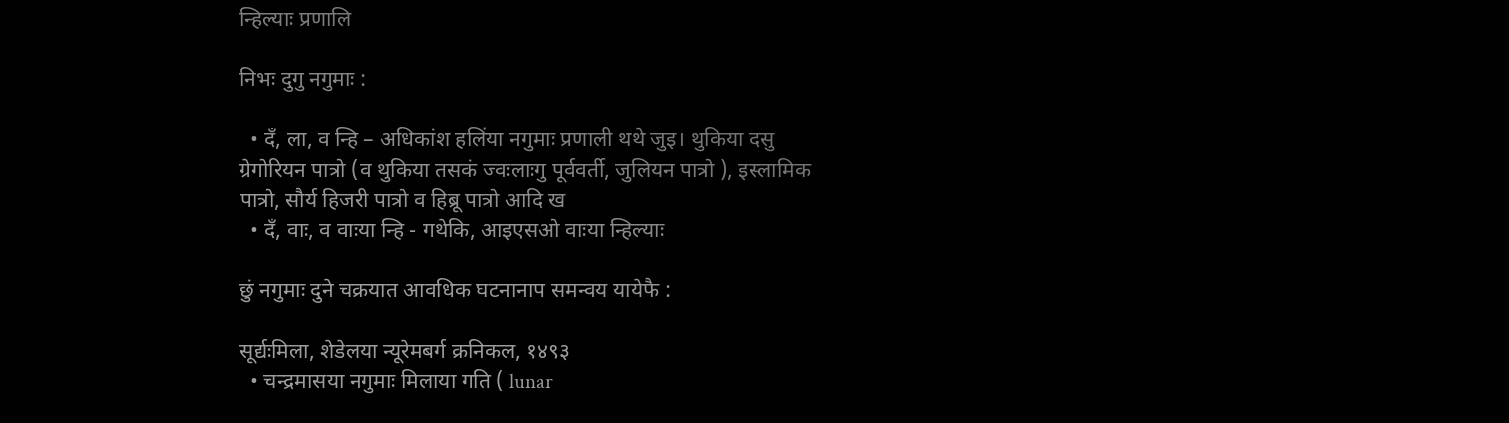न्हिल्याः प्रणालि

निभः दुगु नगुमाः :

  • दँ, ला, व न्हि – अधिकांश हलिंया नगुमाः प्रणाली थथे जुइ। थुकिया दसु ग्रेगोरियन पात्रो (व थुकिया तसकं ज्वःलाःगु पूर्ववर्ती, जुलियन पात्रो ), इस्लामिक पात्रो, सौर्य हिजरी पात्रो व हिब्रू पात्रो आदि ख
  • दँ, वाः, व वाःया न्हि - गथेकि, आइएसओ वाःया न्हिल्याः

छुं नगुमाः दुने चक्रयात आवधिक घटनानाप समन्वय यायेफै :

सूर्द्यःमिला, शेडेलया न्यूरेमबर्ग क्रनिकल, १४९३
  • चन्द्रमासया नगुमाः मिलाया गति ( lunar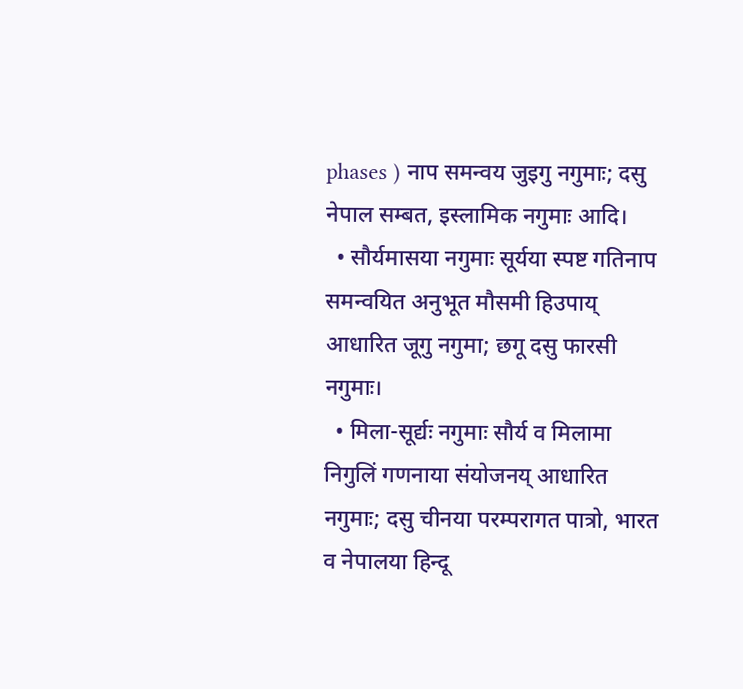phases ) नाप समन्वय जुइगु नगुमाः; दसु नेपाल सम्बत, इस्लामिक नगुमाः आदि।
  • सौर्यमासया नगुमाः सूर्यया स्पष्ट गतिनाप समन्वयित अनुभूत मौसमी हिउपाय् आधारित जूगु नगुमा; छगू दसु फारसी नगुमाः।
  • मिला-सूर्द्यः नगुमाः सौर्य व मिलामा निगुलिं गणनाया संयोजनय् आधारित नगुमाः; दसु चीनया परम्परागत पात्रो, भारत व नेपालया हिन्दू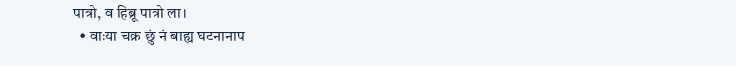पात्रो, व हिब्रू पात्रो ला।
  • वाःया चक्र छुं नं बाह्य घटनानाप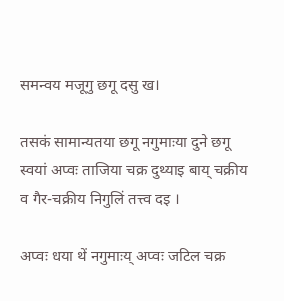समन्वय मजूगु छगू दसु ख।

तसकं सामान्यतया छगू नगुमाःया दुने छगू स्वयां अप्वः ताजिया चक्र दुथ्याइ बाय् चक्रीय व गैर-चक्रीय निगुलिं तत्त्व दइ ।

अप्वः धया थें नगुमाःय् अप्वः जटिल चक्र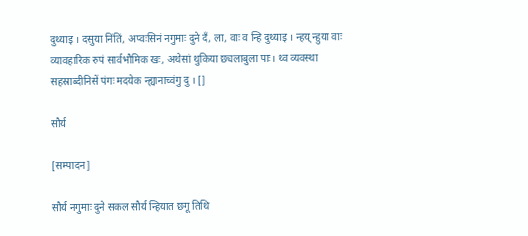दुथ्याइ । दसुया निंतिं, अप्वःसिनं नगुमाः दुने दँ, ला, वाः व न्हि दुथ्याइ । न्हय् न्हुया वाः व्यावहारिक रुपं सार्वभौमिक खः, अथेसां थुकिया छ्यलाबुला पाः। थ्व व्यवस्था सहस्राब्दीनिसें पंगः मदयेक न्ह्यानाच्वंगु दु । []

सौर्य

[सम्पादन]

सौर्य नगुमाः दुने सकल सौर्य न्हियात छगू तिथि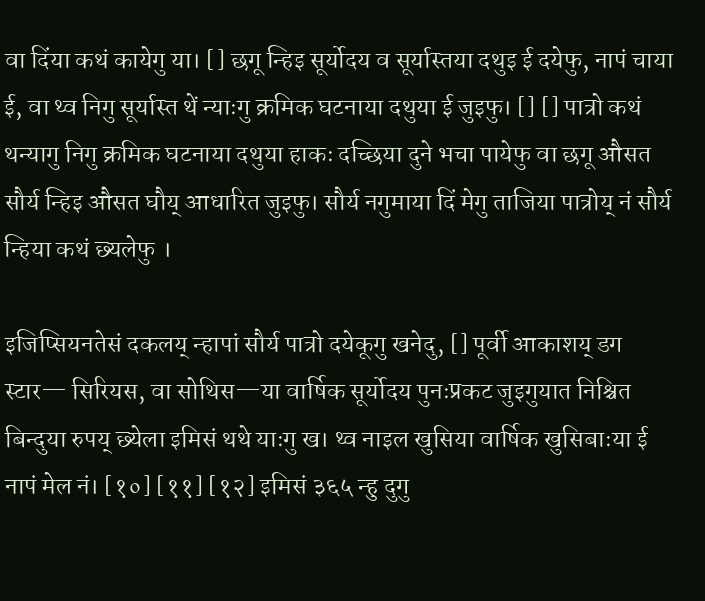वा दिंया कथं कायेगु या। [] छगू न्हिइ सूर्योदय व सूर्यास्तया दथुइ ई दयेफु, नापं चाया ई, वा थ्व निगु सूर्यास्त थें न्याःगु क्रमिक घटनाया दथुया ई जुइफु। [] [] पात्रो कथं थन्यागु निगु क्रमिक घटनाया दथुया हाकः दच्छिया दुने भचा पायेफु वा छगू औसत सौर्य न्हिइ औसत घौय् आधारित जुइफु। सौर्य नगुमाया दिं मेगु ताजिया पात्रोय् नं सौर्य न्हिया कथं छ्यलेफु ।

इजिप्सियनतेसं दकलय् न्हापां सौर्य पात्रो दयेकूगु खनेदु, [] पूर्वी आकाशय् डग स्टार— सिरियस, वा सोथिस—या वार्षिक सूर्योदय पुनःप्रकट जुइगुयात निश्चित बिन्दुया रुपय् छ्येला इमिसं थथे याःगु ख। थ्व नाइल खुसिया वार्षिक खुसिबाःया ई नापं मेल नं। [१०] [११] [१२] इमिसं ३६५ न्हु दुगु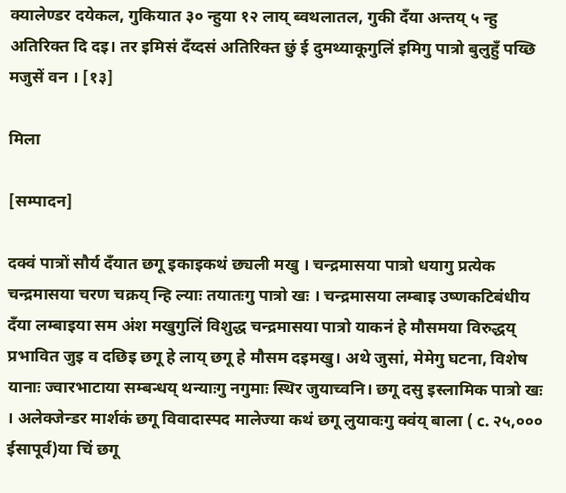क्यालेण्डर दयेकल, गुकियात ३० न्हुया १२ लाय् ब्वथलातल, गुकी दँया अन्तय् ५ न्हु अतिरिक्त दि दइ। तर इमिसं दँय्दसं अतिरिक्त छुं ई दुमथ्याकूगुलिं इमिगु पात्रो बुलुहुँ पय्छि मजुसें वन । [१३]

मिला

[सम्पादन]

दक्वं पात्रों सौर्य दँयात छगू इकाइकथं छ्यली मखु । चन्द्रमासया पात्रो धयागु प्रत्येक चन्द्रमासया चरण चक्रय् न्हि ल्याः तयातःगु पात्रो खः । चन्द्रमासया लम्बाइ उष्णकटिबंधीय दँया लम्बाइया सम अंश मखुगुलिं विशुद्ध चन्द्रमासया पात्रो याकनं हे मौसमया विरुद्धय् प्रभावित जुइ व दछिइ छगू हे लाय् छगू हे मौसम दइमखु। अथे जुसां, मेमेगु घटना, विशेष यानाः ज्वारभाटाया सम्बन्धय् थन्याःगु नगुमाः स्थिर जुयाच्वनि। छगू दसु इस्लामिक पात्रो खः । अलेक्जेन्डर मार्शकं छगू विवादास्पद मालेज्या कथं छगू लुयावःगु क्वंय् बाला ( c. २५,००० ईसापूर्व)या चिं छगू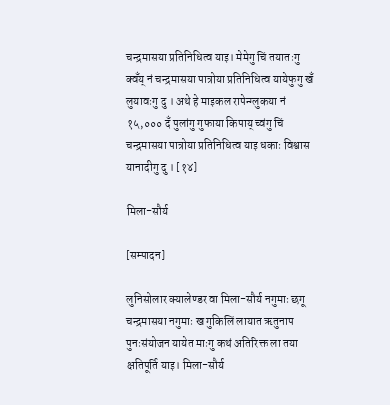चन्द्रमासया प्रतिनिधित्व याइ। मेमेगु चिं तयातःगु क्वँय् नं चन्द्रमासया पात्रोया प्रतिनिधित्व यायेफुगु खँ लुयावःगु दु । अथे हे माइकल रापेन्ग्लुकया नं १५,००० दँ पुलांगु गुफाया किपाय् च्वंगु चिं चन्द्रमासया पात्रोया प्रतिनिधित्व याइ धकाः विश्वास यानादीगु दु । [१४]

मिला-सौर्य

[सम्पादन]

लुनिसोलार क्यालेण्डर वा मिला-सौर्य नगुमाः छगू चन्द्रमासया नगुमाः ख गुकिलिं लायात ऋतुनाप पुनःसंयोजन यायेत माःगु कथं अतिरिक्त ला तया क्षतिपूर्ति याइ। मिला-सौर्य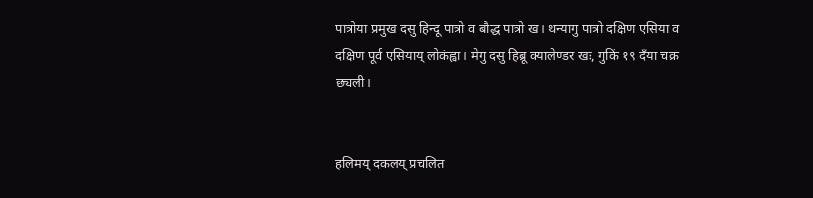पात्रोया प्रमुख दसु हिन्दू पात्रो व बौद्ध पात्रो ख। थन्यागु पात्रो दक्षिण एसिया व दक्षिण पूर्व एसियाय् लोकंह्वा। मेगु दसु हिब्रू क्यालेण्डर खः, गुकिं १९ दँया चक्र छ्यली।


हलिमय् दकलय् प्रचलित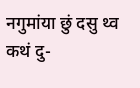नगुमांया छुं दसु थ्व कथं दु-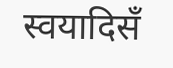स्वयादिसँ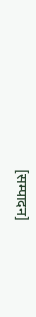[सम्पादन]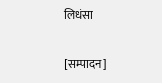लिधंसा

[सम्पादन]